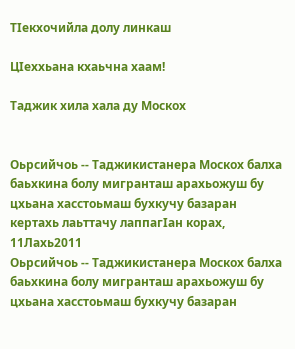ТIекхочийла долу линкаш

ЦIеххьана кхаьчна хаам!

Таджик хила хала ду Москох


Оьрсийчоь -- Таджикистанера Москох балха баьхкина болу мигранташ арахьожуш бу цхьана хасстоьмаш бухкучу базаран кертахь лаьттачу лаппагIан корах, 11Лахь2011
Оьрсийчоь -- Таджикистанера Москох балха баьхкина болу мигранташ арахьожуш бу цхьана хасстоьмаш бухкучу базаран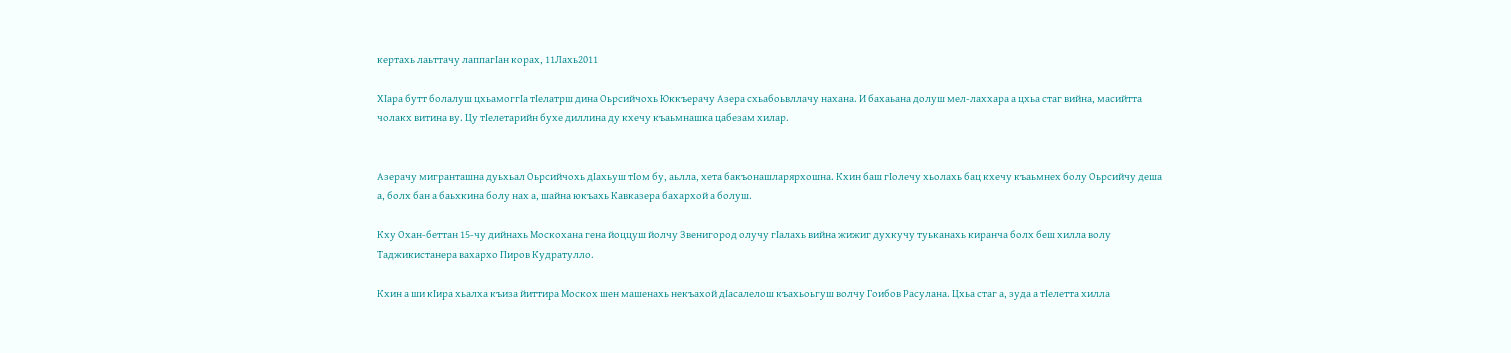кертахь лаьттачу лаппагIан корах, 11Лахь2011

ХIара бутт болалуш цхьамоггIа тIелатрш дина Оьрсийчохь Юккъерачу Азера схьабоьвллачу нахана. И бахаьана долуш мел-лаххара а цхьа стаг вийна, масийтта чолакх витина ву. Цу тIелетарийн бухе диллина ду кхечу къаьмнашка цабезам хилар.


Азерачу мигранташна дуьхьал Оьрсийчохь дIахьуш тIом бу, аьлла, хета бакъонашларярхошна. Кхин баш гIолечу хьолахь бац кхечу къаьмнех болу Оьрсийчу деша а, болх бан а баьхкина болу нах а, шайна юкъахь Кавказера бахархой а болуш.

Кху Охан-беттан 15-чу дийнахь Москохана гена йоццуш йолчу Звенигород олучу гIалахь вийна жижиг духкучу туьканахь киранча болх беш хилла волу Таджикистанера вахархо Пиров Кудратулло.

Кхин а ши кIира хьалха къиза йиттира Москох шен машенахь некъахой дIасалелош къахьоьгуш волчу Гоибов Расулана. Цхьа стаг а, зуда а тIелетта хилла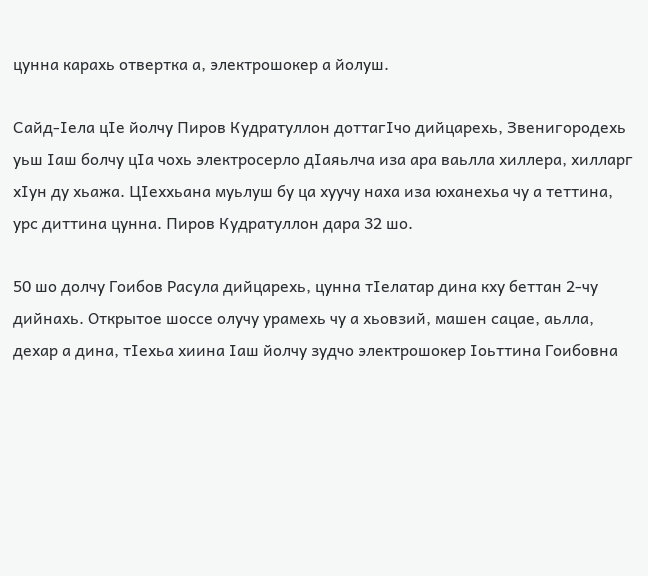цунна карахь отвертка а, электрошокер а йолуш.

Сайд-Iела цIе йолчу Пиров Кудратуллон доттагIчо дийцарехь, Звенигородехь уьш Iаш болчу цIа чохь электросерло дIаяьлча иза ара ваьлла хиллера, хилларг хIун ду хьажа. ЦIеххьана муьлуш бу ца хуучу наха иза юханехьа чу а теттина, урс диттина цунна. Пиров Кудратуллон дара 32 шо.

50 шо долчу Гоибов Расула дийцарехь, цунна тIелатар дина кху беттан 2-чу дийнахь. Открытое шоссе олучу урамехь чу а хьовзий, машен сацае, аьлла, дехар а дина, тIехьа хиина Iаш йолчу зудчо электрошокер Iоьттина Гоибовна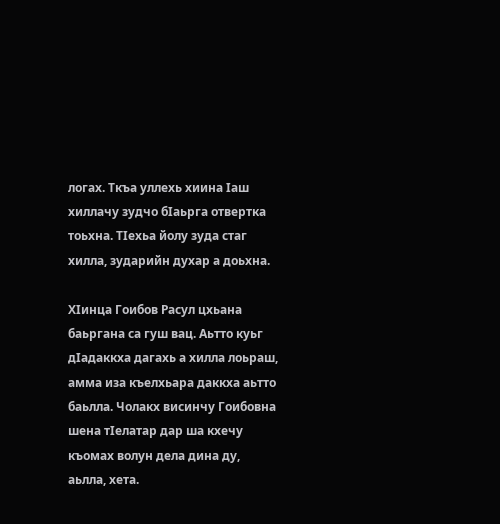логах. Ткъа уллехь хиина Iаш хиллачу зудчо бIаьрга отвертка тоьхна. ТIехьа йолу зуда стаг хилла, зударийн духар а доьхна.

ХIинца Гоибов Расул цхьана баьргана са гуш вац. Аьтто куьг дIадаккха дагахь а хилла лоьраш, амма иза къелхьара даккха аьтто баьлла. Чолакх висинчу Гоибовна шена тIелатар дар ша кхечу къомах волун дела дина ду, аьлла, хета.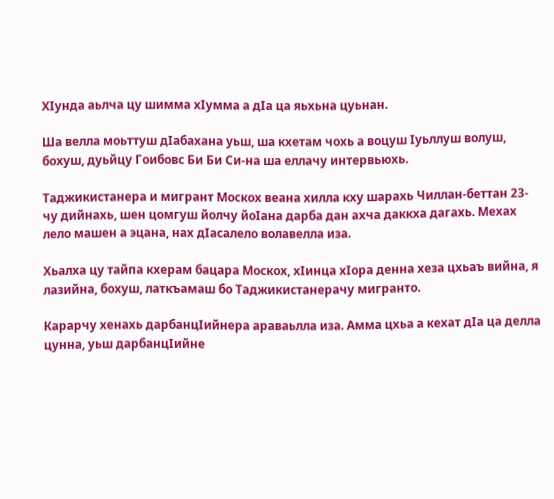ХIунда аьлча цу шимма хIумма а дIа ца яьхьна цуьнан.

Ша велла моьттуш дIабахана уьш, ша кхетам чохь а воцуш Iуьллуш волуш, бохуш, дуьйцу Гоибовс Би Би Си-на ша еллачу интервьюхь.

Таджикистанера и мигрант Москох веана хилла кху шарахь Чиллан-беттан 23-чу дийнахь, шен цомгуш йолчу йоIана дарба дан ахча даккха дагахь. Мехах лело машен а эцана, нах дIасалело волавелла иза.

Хьалха цу тайпа кхерам бацара Москох, хIинца хIора денна хеза цхьаъ вийна, я лазийна, бохуш, латкъамаш бо Таджикистанерачу мигранто.

Карарчу хенахь дарбанцIийнера араваьлла иза. Амма цхьа а кехат дIа ца делла цунна, уьш дарбанцIийне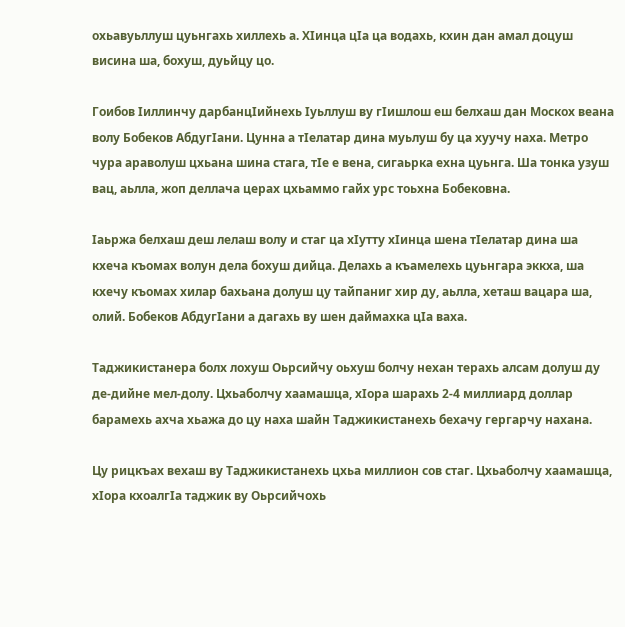охьавуьллуш цуьнгахь хиллехь а. ХIинца цIа ца водахь, кхин дан амал доцуш висина ша, бохуш, дуьйцу цо.

Гоибов Iиллинчу дарбанцIийнехь Iуьллуш ву гIишлош еш белхаш дан Москох веана волу Бобеков АбдугIани. Цунна а тIелатар дина муьлуш бу ца хуучу наха. Метро чура араволуш цхьана шина стага, тIе е вена, сигаьрка ехна цуьнга. Ша тонка узуш вац, аьлла, жоп деллача церах цхьаммо гайх урс тоьхна Бобековна.

Iаьржа белхаш деш лелаш волу и стаг ца хIутту хIинца шена тIелатар дина ша кхеча къомах волун дела бохуш дийца. Делахь а къамелехь цуьнгара эккха, ша кхечу къомах хилар бахьана долуш цу тайпаниг хир ду, аьлла, хеташ вацара ша, олий. Бобеков АбдугIани а дагахь ву шен даймахка цIа ваха.

Таджикистанера болх лохуш Оьрсийчу оьхуш болчу нехан терахь алсам долуш ду де-дийне мел-долу. Цхьаболчу хаамашца, хIора шарахь 2-4 миллиард доллар барамехь ахча хьажа до цу наха шайн Таджикистанехь бехачу гергарчу нахана.

Цу рицкъах вехаш ву Таджикистанехь цхьа миллион сов стаг. Цхьаболчу хаамашца, хIора кхоалгIа таджик ву Оьрсийчохь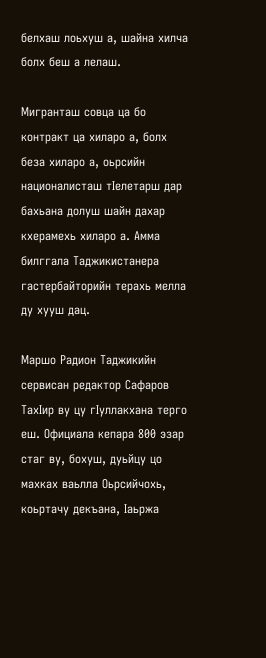белхаш лоьхуш а, шайна хилча болх беш а лелаш.

Мигранташ совца ца бо контракт ца хиларо а, болх беза хиларо а, оьрсийн националисташ тIелетарш дар бахьана долуш шайн дахар кхерамехь хиларо а. Амма билггала Таджикистанера гастербайторийн терахь мелла ду хууш дац.

Маршо Радион Таджикийн сервисан редактор Сафаров ТахIир ву цу гIуллакхана терго еш. Официала кепара 800 эзар стаг ву, бохуш, дуьйцу цо махках ваьлла Оьрсийчохь, коьртачу декъана, Iаьржа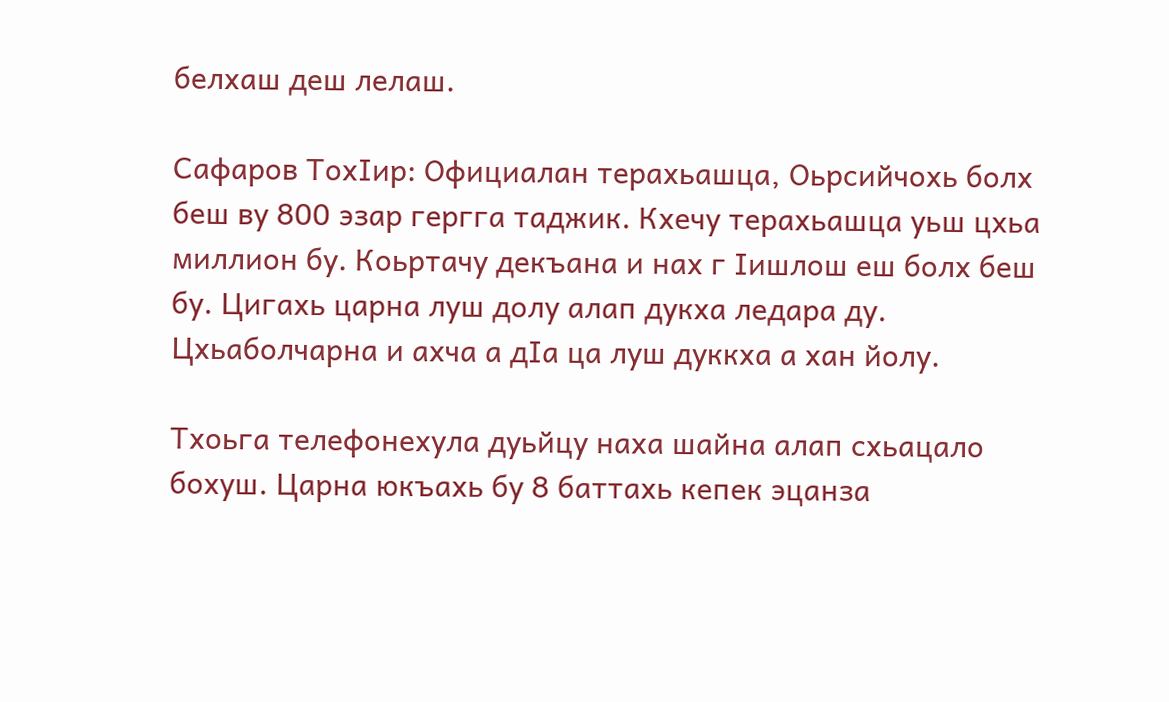белхаш деш лелаш.

Сафаров ТохIир: Официалан терахьашца, Оьрсийчохь болх беш ву 800 эзар гергга таджик. Кхечу терахьашца уьш цхьа миллион бу. Коьртачу декъана и нах г Iишлош еш болх беш бу. Цигахь царна луш долу алап дукха ледара ду. Цхьаболчарна и ахча а дIа ца луш дуккха а хан йолу.

Тхоьга телефонехула дуьйцу наха шайна алап схьацало бохуш. Царна юкъахь бу 8 баттахь кепек эцанза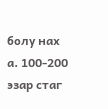болу нах а. 100-200 эзар стаг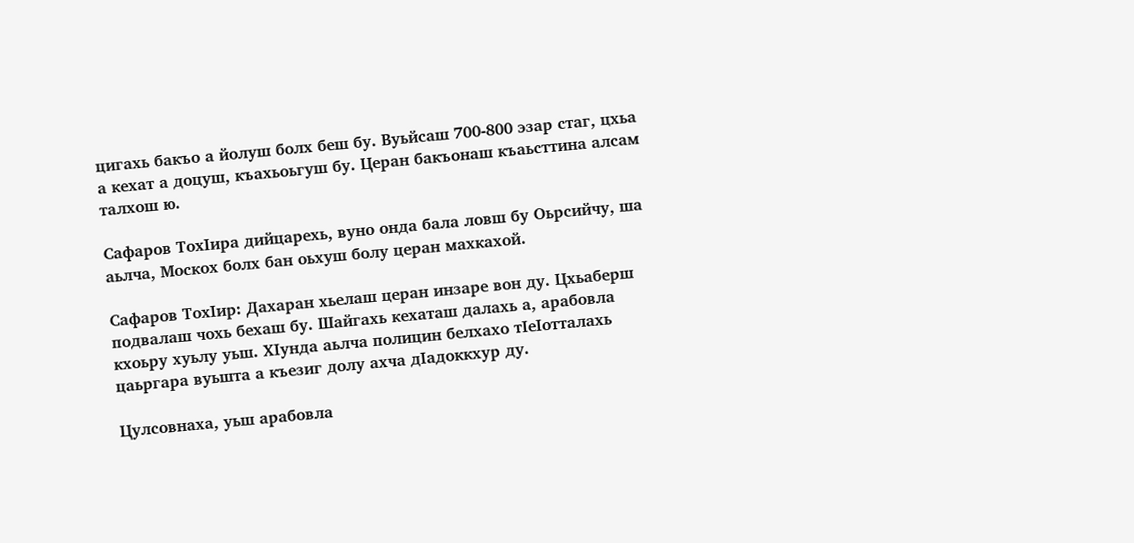цигахь бакъо а йолуш болх беш бу. Вуьйсаш 700-800 эзар стаг, цхьа а кехат а доцуш, къахьоьгуш бу. Церан бакъонаш къаьсттина алсам талхош ю.

Сафаров ТохIира дийцарехь, вуно онда бала ловш бу Оьрсийчу, ша аьлча, Москох болх бан оьхуш болу церан махкахой.

Сафаров ТохIир: Дахаран хьелаш церан инзаре вон ду. Цхьаберш подвалаш чохь бехаш бу. Шайгахь кехаташ далахь а, арабовла кхоьру хуьлу уьш. ХIунда аьлча полицин белхахо тIеIотталахь цаьргара вуьшта а къезиг долу ахча дIадоккхур ду.

Цулсовнаха, уьш арабовла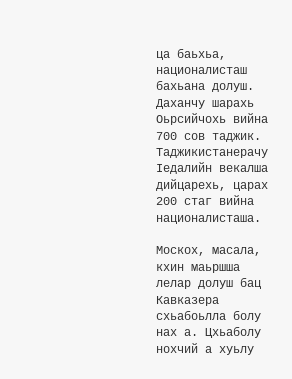ца баьхьа, националисташ бахьана долуш. Даханчу шарахь Оьрсийчохь вийна 700 сов таджик. Таджикистанерачу Iедалийн векалша дийцарехь, царах 200 стаг вийна националисташа.

Москох, масала, кхин маьршша лелар долуш бац Кавказера схьабоьлла болу нах а. Цхьаболу нохчий а хуьлу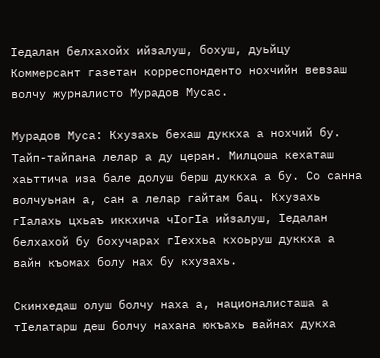Iедалан белхахойх ийзалуш, бохуш, дуьйцу Коммерсант газетан корреспонденто нохчийн вевзаш волчу журналисто Мурадов Мусас.

Мурадов Муса: Кхузахь бехаш дуккха а нохчий бу. Тайп-тайпана лелар а ду церан. Милцоша кехаташ хаьттича иза бале долуш берш дуккха а бу. Со санна волчуьнан а, сан а лелар гайтам бац. Кхузахь гIалахь цхьаъ иккхича чIогIа ийзалуш, Iедалан белхахой бу бохучарах гIеххьа кхоьруш дуккха а вайн къомах болу нах бу кхузахь.

Скинхедаш олуш болчу наха а, националисташа а тIелатарш деш болчу нахана юкъахь вайнах дукха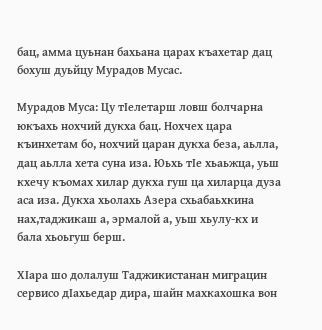бац, амма цуьнан бахьана царах къахетар дац бохуш дуьйцу Мурадов Мусас.

Мурадов Муса: Цу тIелетарш ловш болчарна юкъахь нохчий дукха бац. Нохчех цара къинхетам бо, нохчий царан дукха беза, аьлла, дац аьлла хета суна иза. Юьхь тIе хьаьжца, уьш кхечу къомах хилар дукха гуш ца хиларца дуза аса иза. Дукха хьолахь Азера схьабаьхкина нах,таджикаш а, эрмалой а, уьш хьулу-кх и бала хьоьгуш берш.

ХIара шо долалуш Таджикистанан миграцин сервисо дIахьедар дира, шайн махкахошка вон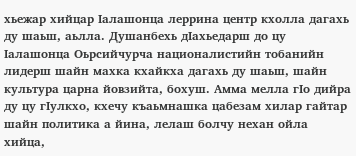хьежар хийцар Iалашонца леррина центр кхолла дагахь ду шаьш, аьлла. Душанбехь дIахьедарш до цу Iалашонца Оьрсийчурча националистийн тобанийн лидерш шайн махка кхайкха дагахь ду шаьш, шайн культура царна йовзийта, бохуш. Амма мелла гIо дийра ду цу гIулкхо, кхечу къаьмнашка цабезам хилар гайтар шайн политика а йина, лелаш болчу нехан ойла хийца,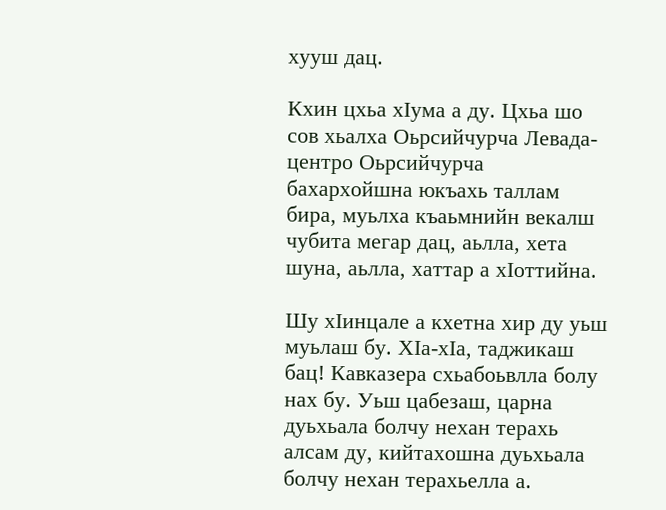хууш дац.

Кхин цхьа хIума а ду. Цхьа шо сов хьалха Оьрсийчурча Левада-центро Оьрсийчурча бахархойшна юкъахь таллам бира, муьлха къаьмнийн векалш чубита мегар дац, аьлла, хета шуна, аьлла, хаттар а хIоттийна.

Шу хIинцале а кхетна хир ду уьш муьлаш бу. ХIа-хIа, таджикаш бац! Кавказера схьабоьвлла болу нах бу. Уьш цабезаш, царна дуьхьала болчу нехан терахь алсам ду, кийтахошна дуьхьала болчу нехан терахьелла а.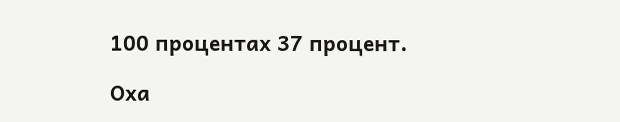100 процентах 37 процент.

Оха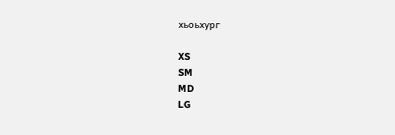хьоьхург

XS
SM
MD
LG